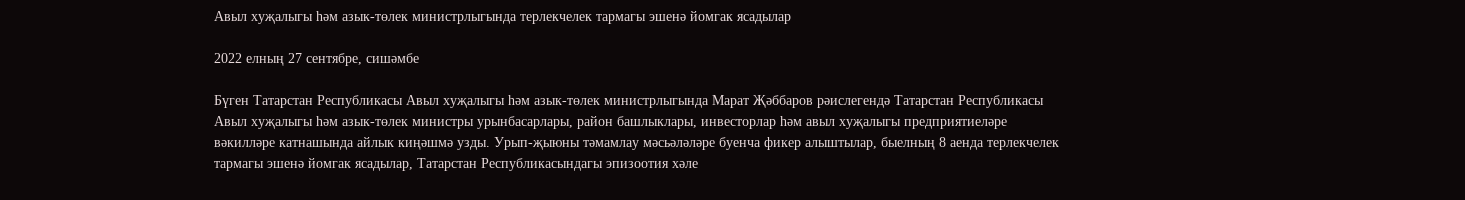Авыл хуҗалыгы һәм азык-төлек министрлыгында терлекчелек тармагы эшенә йомгак ясадылар

2022 елның 27 сентябре, сишәмбе

Бүген Татарстан Республикасы Авыл хуҗалыгы һәм азык-төлек министрлыгында Марат Җәббаров рәислегендә Татарстан Республикасы Авыл хуҗалыгы һәм азык-төлек министры урынбасарлары, район башлыклары, инвесторлар һәм авыл хуҗалыгы предприятиеләре вәкилләре катнашында айлык киңәшмә узды. Урып-җыюны тәмамлау мәсьәләләре буенча фикер алыштылар, быелның 8 аенда терлекчелек тармагы эшенә йомгак ясадылар, Татарстан Республикасындагы эпизоотия хәле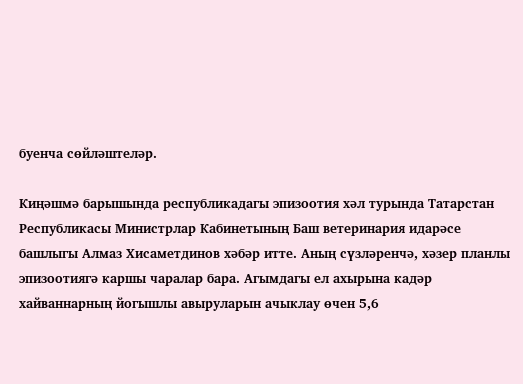буенча сөйләштеләр.

Киңәшмә барышында республикадагы эпизоотия хәл турында Татарстан Республикасы Министрлар Кабинетының Баш ветеринария идарәсе башлыгы Алмаз Хисаметдинов хәбәр итте. Аның сүзләренчә, хәзер планлы эпизоотиягә каршы чаралар бара. Агымдагы ел ахырына кадәр хайваннарның йогышлы авыруларын ачыклау өчен 5,6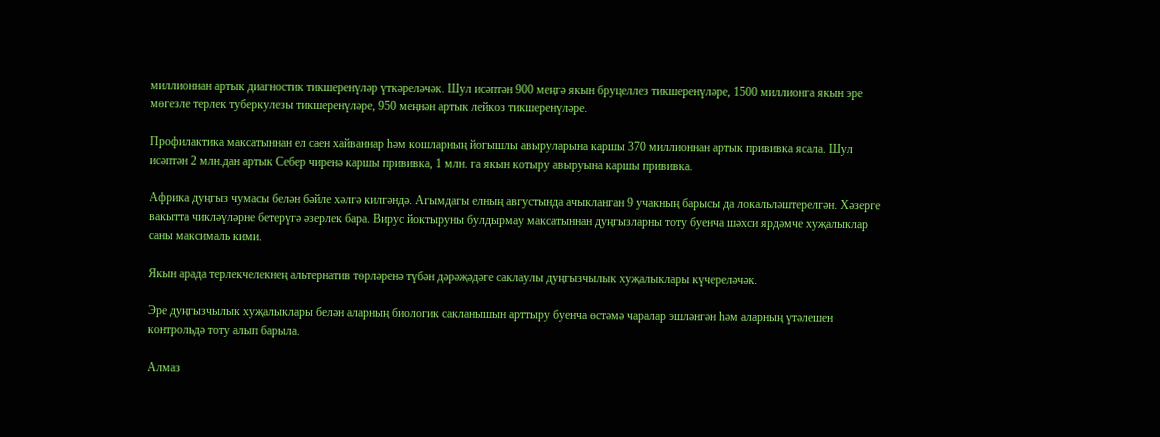миллионнан артык диагностик тикшеренүләр үткәреләчәк. Шул исәптән 900 меңгә якын бруцеллез тикшеренүләре, 1500 миллионга якын эре мөгезле терлек туберкулезы тикшеренүләре, 950 меңнән артык лейкоз тикшеренүләре.

Профилактика максатыннан ел саен хайваннар һәм кошларның йогышлы авыруларына каршы 370 миллионнан артык прививка ясала. Шул исәптән 2 млн.дан артык Себер чиренә каршы прививка, 1 млн. га якын котыру авыруына каршы прививка.

Африка дуңгыз чумасы белән бәйле хәлгә килгәндә. Агымдагы елның августында ачыкланган 9 учакның барысы да локальләштерелгән. Хәзерге вакытта чикләүләрне бетерүгә әзерлек бара. Вирус йоктыруны булдырмау максатыннан дуңгызларны тоту буенча шәхси ярдәмче хуҗалыклар саны максималь кими.

Якын арада терлекчелекнең альтернатив төрләренә түбән дәрәҗәдәге саклаулы дуңгызчылык хуҗалыклары күчереләчәк.

Эре дуңгызчылык хуҗалыклары белән аларның биологик сакланышын арттыру буенча өстәмә чаралар эшләнгән һәм аларның үтәлешен контрольдә тоту алып барыла.

Алмаз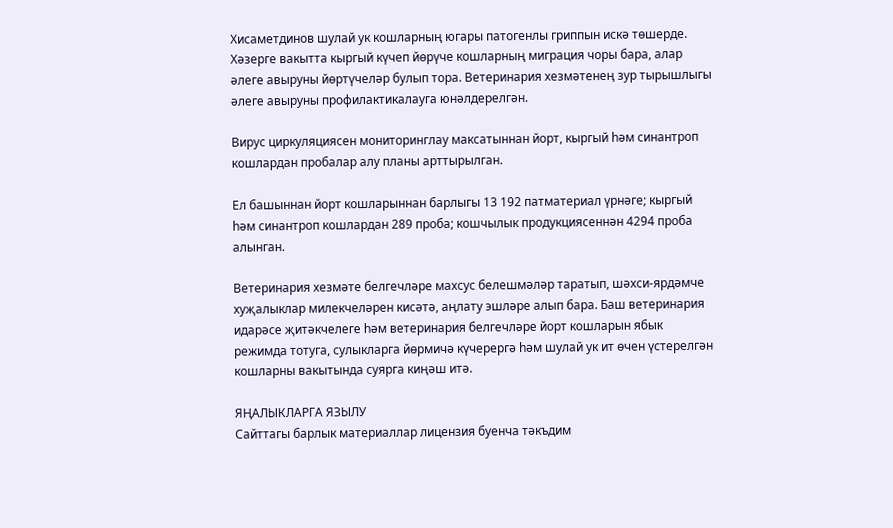Хисаметдинов шулай ук кошларның югары патогенлы гриппын искә төшерде. Хәзерге вакытта кыргый күчеп йөрүче кошларның миграция чоры бара, алар әлеге авыруны йөртүчеләр булып тора. Ветеринария хезмәтенең зур тырышлыгы әлеге авыруны профилактикалауга юнәлдерелгән.

Вирус циркуляциясен мониторинглау максатыннан йорт, кыргый һәм синантроп кошлардан пробалар алу планы арттырылган.

Ел башыннан йорт кошларыннан барлыгы 13 192 патматериал үрнәге; кыргый һәм синантроп кошлардан 289 проба; кошчылык продукциясеннән 4294 проба алынган.

Ветеринария хезмәте белгечләре махсус белешмәләр таратып, шәхси-ярдәмче хуҗалыклар милекчеләрен кисәтә, аңлату эшләре алып бара. Баш ветеринария идарәсе җитәкчелеге һәм ветеринария белгечләре йорт кошларын ябык режимда тотуга, сулыкларга йөрмичә күчерергә һәм шулай ук ит өчен үстерелгән кошларны вакытында суярга киңәш итә.

ЯҢАЛЫКЛАРГА ЯЗЫЛУ
Сайттагы барлык материаллар лицензия буенча тәкъдим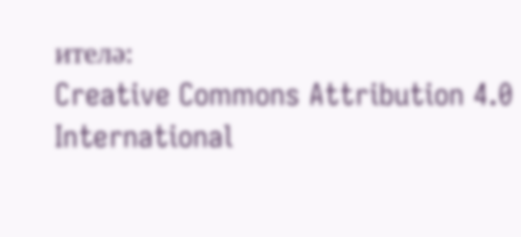ителә:
Creative Commons Attribution 4.0 International